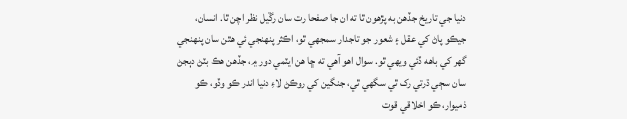دنيا جي تاريخ جڏهن به پڙهون ٿا ته ان جا صفحا رت سان رڱيل نظر اچن ٿا. انسان، جيڪو پاڻ کي عقل ۽ شعور جو تاجدار سمجهي ٿو، اڪثر پنهنجي ئي هٿن سان پنهنجي گهر کي باهه ڏئي ويهي ٿو. سوال اهو آهي ته ڇا هن ايٽمي دور ۾، جڏهن هڪ بٽڻ دٻجڻ سان سڄي ڌرتي رک ٿي سگهي ٿي، جنگين کي روڪڻ لاءِ دنيا اندر ڪو وڏو، ڪو ذميوار، ڪو اخلاقي قوت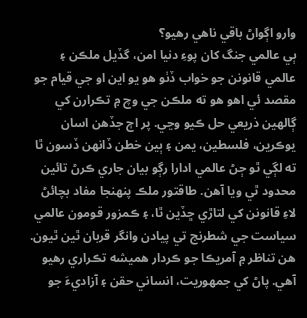وارو اڳواڻ باقي ناهي رهيو؟
ٻي عالمي جنگ کان پوءِ دنيا امن، گڏيل ملڪن ۽ عالمي قانونن جو خواب ڏٺو هو يو اين او جي قيام جو مقصد ئي اهو هو ته ملڪن جي وچ ۾ تڪرارن کي ڳالهين ذريعي حل ڪيو وڃي. پر اڄ جڏهن اسان يوڪرين، فلسطين، يمن ۽ ٻين خطن ڏانهن ڏسون ٿا ته لڳي ٿو ڄڻ عالمي ادارا رڳو بيان جاري ڪرڻ تائين محدود ٿي ويا آهن. طاقتور ملڪ پنهنجا مفاد بچائڻ لاءِ قانونن کي لتاڙي ڇڏين ٿا، ۽ ڪمزور قومون عالمي سياست جي شطرنج تي پيادن وانگر قربان ٿين ٿيون.
هن تناظر ۾ آمريڪا جو ڪردار هميشه تڪراري رهيو آهي. پاڻ کي جمهوريت، انساني حقن ۽ آزاديءَ جو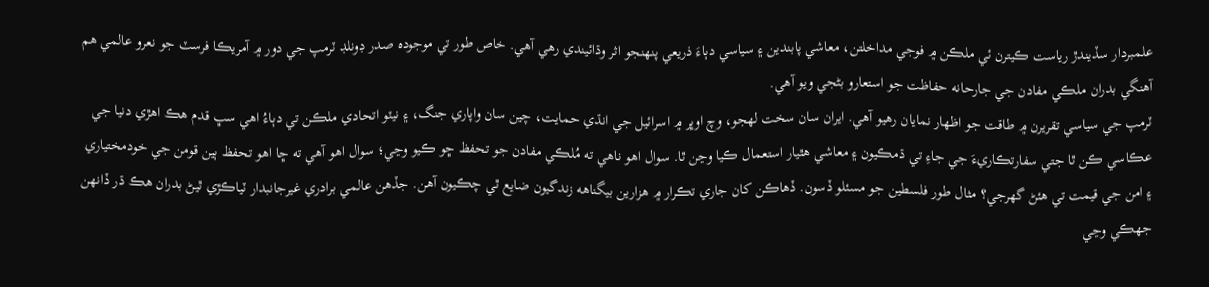علمبردار سڏيندڙ رياست ڪيترن ئي ملڪن ۾ فوجي مداخلتن، معاشي پابندين ۽ سياسي دٻاءَ ذريعي پنهنجو اثر وڌائيندي رهي آهي. خاص طور تي موجوده صدر ڊونلڊ ٽرمپ جي دور ۾ آمريڪا فرسٽ جو نعرو عالمي هم آهنگي بدران ملڪي مفادن جي جارحانه حفاظت جو استعارو بڻجي ويو آهي.
ٽرمپ جي سياسي تقريرن ۾ طاقت جو اظهار نمايان رهيو آهي. ايران سان سخت لهجو، وچ اوڀر ۾ اسرائيل جي انڌي حمايت، چين سان واپاري جنگ، ۽ نيٽو اتحادي ملڪن تي دٻاءُ اهي سڀ قدم هڪ اهڙي دنيا جي عڪاسي ڪن ٿا جتي سفارتڪاريءَ جي جاءِ تي ڌمڪيون ۽ معاشي هٿيار استعمال ڪيا وڃن ٿا. سوال اهو ناهي ته مُلڪي مفادن جو تحفظ ڇو ڪيو وڃي؛ سوال اهو آهي ته ڇا اهو تحفظ ٻين قومن جي خودمختياري ۽ امن جي قيمت تي هئڻ گهرجي؟ مثال طور فلسطين جو مسئلو ڏسون. ڏهاڪن کان جاري تڪرار ۾ هزارين بيگناهه زندگيون ضايع ٿي چڪيون آهن. جڏهن عالمي برادري غيرجانبدار ٽياڪڙي ٿيڻ بدران هڪ ڌر ڏانهن جهڪي وڃي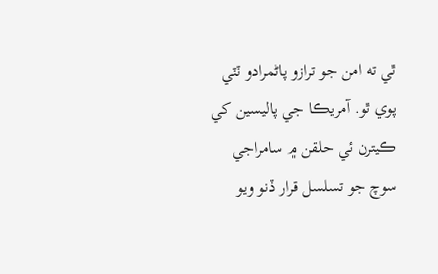ٿي ته امن جو ترازو پاڻمرادو ٽٽي پوي ٿو. آمريڪا جي پاليسين کي ڪيترن ئي حلقن ۾ سامراجي سوچ جو تسلسل قرار ڏنو ويو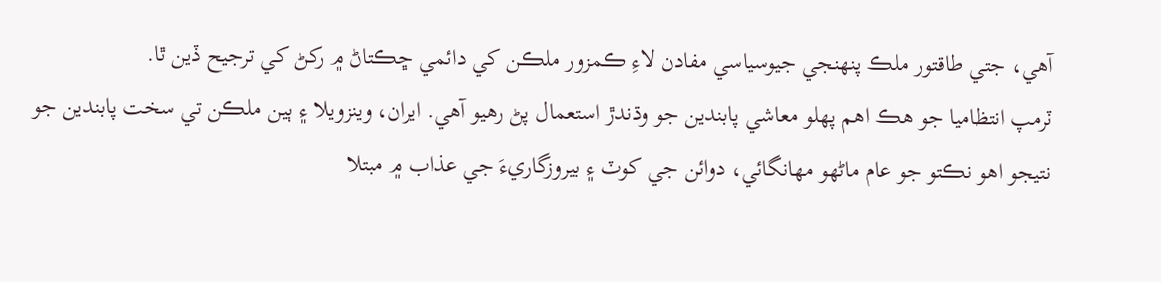آهي، جتي طاقتور ملڪ پنهنجي جيوسياسي مفادن لاءِ ڪمزور ملڪن کي دائمي ڇڪتاڻ ۾ رکڻ کي ترجيح ڏين ٿا.
ٽرمپ انتظاميا جو هڪ اهم پهلو معاشي پابندين جو وڌندڙ استعمال پڻ رهيو آهي. ايران، وينزويلا ۽ ٻين ملڪن تي سخت پابندين جو نتيجو اهو نڪتو جو عام ماڻهو مهانگائي، دوائن جي کوٽ ۽ بيروزگاريءَ جي عذاب ۾ مبتلا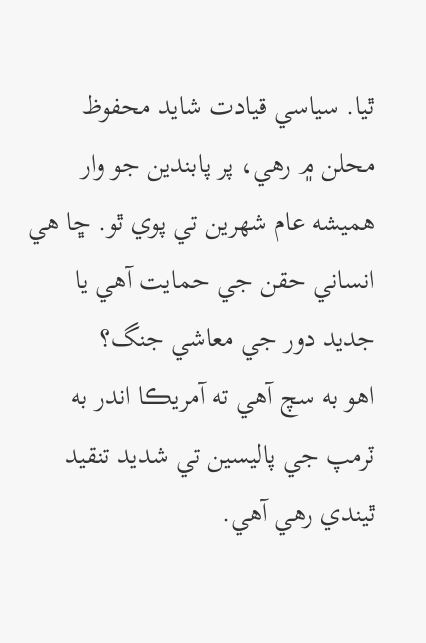ٿيا. سياسي قيادت شايد محفوظ محلن ۾ رهي، پر پابندين جو وار هميشه عام شهرين تي پوي ٿو. ڇا هي انساني حقن جي حمايت آهي يا جديد دور جي معاشي جنگ؟
اهو به سچ آهي ته آمريڪا اندر به ٽرمپ جي پاليسين تي شديد تنقيد ٿيندي رهي آهي.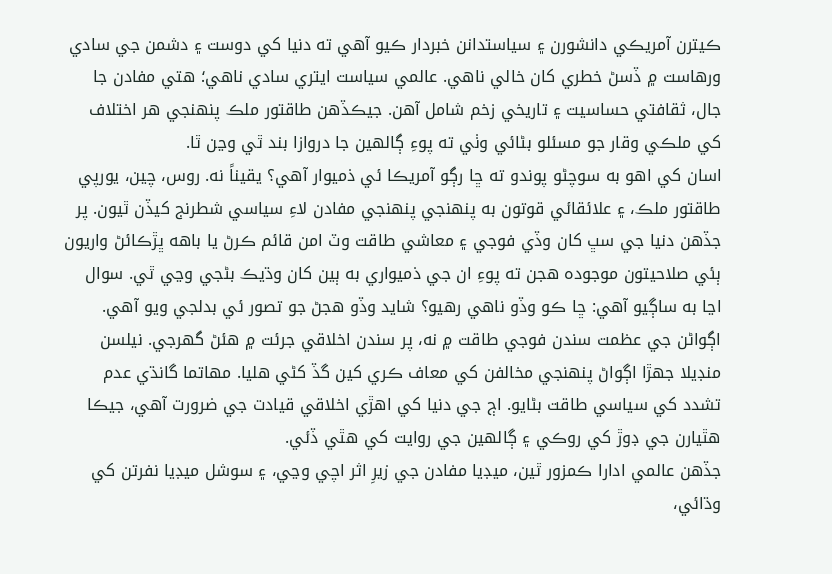ڪيترن آمريڪي دانشورن ۽ سياستدانن خبردار ڪيو آهي ته دنيا کي دوست ۽ دشمن جي سادي ورهاست ۾ ڏسڻ خطري کان خالي ناهي. عالمي سياست ايتري سادي ناهي؛ هتي مفادن جا جال، ثقافتي حساسيت ۽ تاريخي زخم شامل آهن. جيڪڏهن طاقتور ملڪ پنهنجي هر اختلاف کي ملڪي وقار جو مسئلو بڻائي وٺي ته پوءِ ڳالهين جا دروازا بند ٿي وڃن ٿا.
اسان کي اهو به سوچڻو پوندو ته ڇا رڳو آمريڪا ئي ذميوار آهي؟ يقيناً نه. روس، چين، يورپي طاقتور ملڪ، ۽ علائقائي قوتون به پنهنجي پنهنجي مفادن لاءِ سياسي شطرنج کيڏن ٿيون. پر جڏهن دنيا جي سڀ کان وڏي فوجي ۽ معاشي طاقت وٽ امن قائم ڪرڻ يا باهه ڀڙڪائڻ واريون ٻئي صلاحيتون موجوده هجن ته پوءِ ان جي ذميواري به ٻين کان وڌيڪ بڻجي وڃي ٿي. سوال اڃا به ساڳيو آهي: ڇا ڪو وڏو ناهي رهيو؟ شايد وڏو هجڻ جو تصور ئي بدلجي ويو آهي. اڳواڻن جي عظمت سندن فوجي طاقت ۾ نه، پر سندن اخلاقي جرئت ۾ هئڻ گهرجي. نيلسن منڊيلا جهڙا اڳواڻ پنهنجي مخالفن کي معاف ڪري کين گڏ کڻي هليا. مهاتما گانڌي عدم تشدد کي سياسي طاقت بڻايو. اڄ جي دنيا کي اهڙي اخلاقي قيادت جي ضرورت آهي، جيڪا هٿيارن جي ڊوڙ کي روڪي ۽ ڳالهين جي روايت کي هٿي ڏئي.
جڏهن عالمي ادارا ڪمزور ٿين، ميڊيا مفادن جي زيرِ اثر اچي وڃي، ۽ سوشل ميڊيا نفرتن کي وڌائي،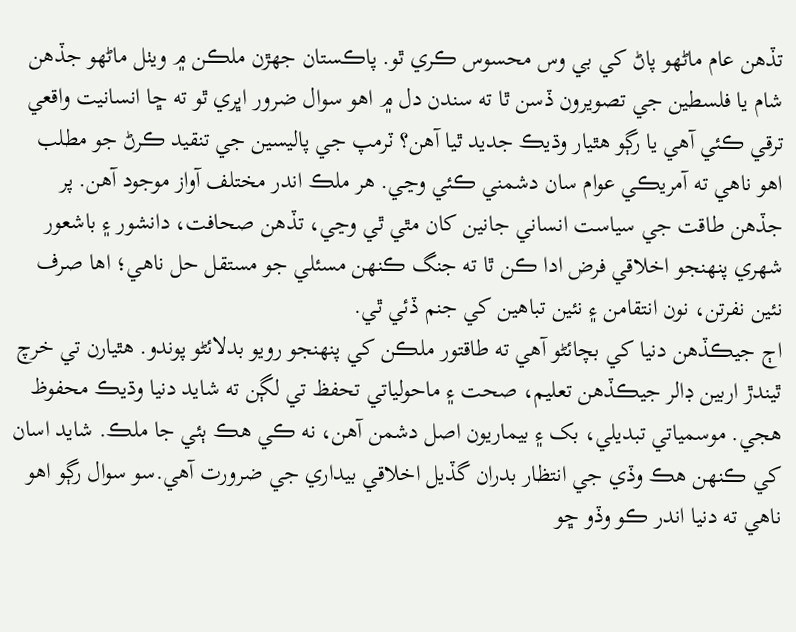تڏهن عام ماڻهو پاڻ کي بي وس محسوس ڪري ٿو. پاڪستان جهڙن ملڪن ۾ ويٺل ماڻهو جڏهن شام يا فلسطين جي تصويرون ڏسن ٿا ته سندن دل ۾ اهو سوال ضرور اڀري ٿو ته ڇا انسانيت واقعي ترقي ڪئي آهي يا رڳو هٿيار وڌيڪ جديد ٿيا آهن؟ ٽرمپ جي پاليسين جي تنقيد ڪرڻ جو مطلب اهو ناهي ته آمريڪي عوام سان دشمني ڪئي وڃي. هر ملڪ اندر مختلف آواز موجود آهن. پر جڏهن طاقت جي سياست انساني جانين کان مٿي ٿي وڃي، تڏهن صحافت، دانشور ۽ باشعور شهري پنهنجو اخلاقي فرض ادا ڪن ٿا ته جنگ ڪنهن مسئلي جو مستقل حل ناهي؛ اها صرف نئين نفرتن، نون انتقامن ۽ نئين تباهين کي جنم ڏئي ٿي.
اڄ جيڪڏهن دنيا کي بچائڻو آهي ته طاقتور ملڪن کي پنهنجو رويو بدلائڻو پوندو. هٿيارن تي خرچ ٿيندڙ اربين ڊالر جيڪڏهن تعليم، صحت ۽ ماحولياتي تحفظ تي لڳن ته شايد دنيا وڌيڪ محفوظ هجي. موسمياتي تبديلي، بک ۽ بيماريون اصل دشمن آهن، نه ڪي هڪ ٻئي جا ملڪ. شايد اسان کي ڪنهن هڪ وڏي جي انتظار بدران گڏيل اخلاقي بيداري جي ضرورت آهي.سو سوال رڳو اهو ناهي ته دنيا اندر ڪو وڏو ڇو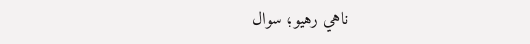ناهي رهيو؛ سوال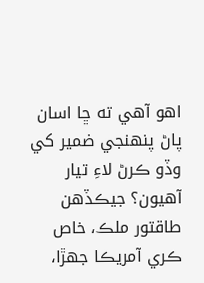اهو آهي ته ڇا اسان پاڻ پنهنجي ضمير کي وڏو ڪرڻ لاءِ تيار آهيون؟ جيڪڏهن طاقتور ملڪ، خاص ڪري آمريڪا جهڙا،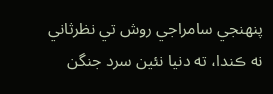پنهنجي سامراجي روش تي نظرثاني نه ڪندا، ته دنيا نئين سرد جنگن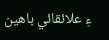۽ علائقائي باهين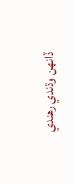ڏانهن وڌندي رهندي